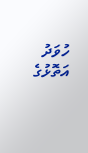ހުވަދު އަތޮޅުގެ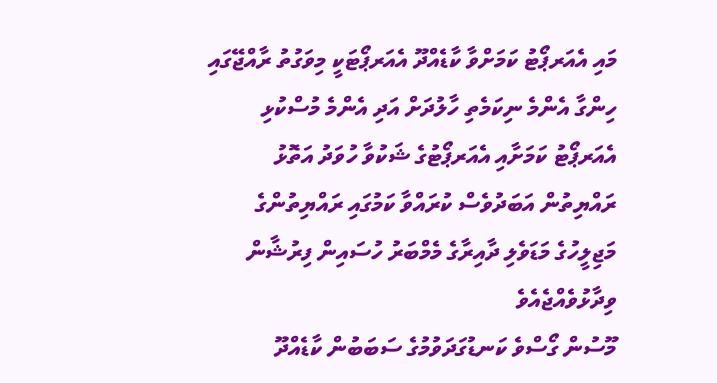މައި އެއަރޕޯޓު ކަމަށްވާ ކާޑެއްދޫ އެއަރޕޯޓަކީ މިވަގުތު ރާއްޖޭގައި ހިންގާ އެންމެ ނިކަމެތި ހާލުދަށް އަދި އެންމެ މުސްކުޅި އެއަރޕޯޓު ކަމަށާއި އެއަރޕޯޓުގެ ޝަކުވާ ހުވަދު އަތޮޅު ރައްޔިތުން އަބަދުވެސް ކުރައްވާ ކަމުގައި ރައްޔިތުންގެ މަޖިލީހުގެ މަޑަވެލި ދާއިރާގެ މެމްބަރު ހުސައިން ފިރުޝާން ވިދާޅުވެއްޖެއެވެ
މޫސުން ގޯސްވެ ކަނޑުގަދަވުމުގެ ސަބަބުން ކާޑެއްދޫ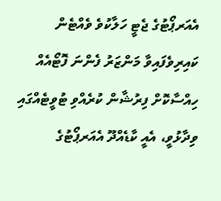އެއަރޕޯޓުގެ ޖެޓީ ހަލާކުވެ ވެއްޓެން ކައިރިވެފައިވާ މަންޒަރު ފެންނަ ފޮޓޯއެއް ހިއްސާކޮށް ފިރުޝާން ކުރެއްވި ޓުވީޓެއްގައި ވިދާޅުވީ، އެއީ ކާޑެއްދޫ އެއަރޕޯޓުގެ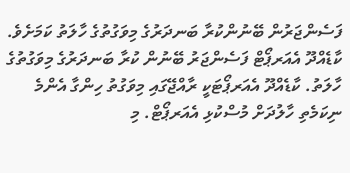ފަސެންޖަރުން ބޭނުންކުރާ ބަނދަރުގެ މިވަގުތުގެ ހާލަތު ކަމަށެވެ.
ކާޑެއްދޫ އެއަރޕޯޓް ފަސެންޖަރު ބޭނުން ކުރާ ބަނދަރުގެ މިވަގުތުގެ ހާލަތު. ކާޑެއްދޫ އެއަރޕޯޓަކީ ރާއްޖޭގައި މިވަގުތު ހިންގާ އެންމެ ނިކަމެތި ހާލުދަށް މުސްކުޅި އެއަރޕޯޓް. މި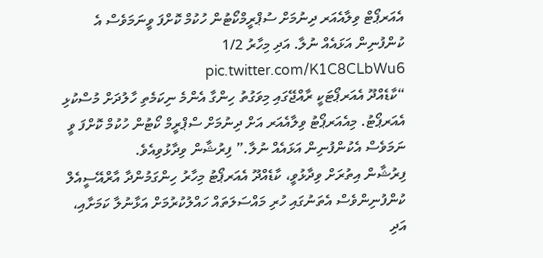އެއަރޕޯޓް ވިލާއެއަރ ދިނުމަށް ސުޕްރީމްކޯޓުން ހުކުމް ކޮށްފަ ވީނަމަވެސް އެ ކުންފުނިން އަޅައެއް ނުލާ. އަދި މިހާރު 1/2 pic.twitter.com/K1C8CLbWu6
“ކާޑެއްދޫ އެއަރޕޯޓަކީ ރާއްޖޭގައި މިވަގުތު ހިންގާ އެންމެ ނިކަމެތި ހާލުދަށް މުސްކުޅި އެއަރޕޯޓު. މިއެއަރޕޯޓު ވިލާއެއަރ އަށް ދިނުމަށް ސްޕްރީމް ކޯޓުން ހުކުމް ކޮށްފަ ވީ ނަމަވެސް އެކުންފުނިން އަޅައެއް ނުލާ.” ފިރުޝާން ވިދާޅުވިއެވެ.
ފިރުޝާން އިތުރަށް ވިދާޅުވީ، ކާޑެއްދޫ އެއަރޕޯޓު މިހާރު ހިންގަމުންދާ އާރްއޭސީއެލް ކުންފުނިންވެސް އެތަނުގައި ހުރި މައްސަލަތައް ހައްލުކުރުމަށް އަޅާނުލާ ކަމަށާއި، އަދި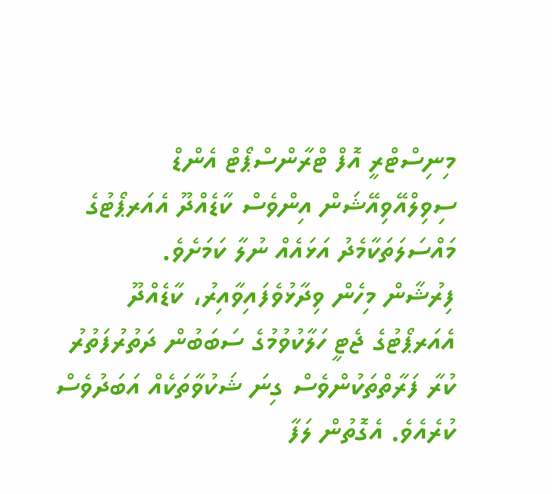މިނިސްޓްރީ އޮފް ޓްރާންސްޕޯޓް އެންޑް ސިވިލްއޭވިއޭޝަން އިންވެސް ކާޑެއްދޫ އެއަރޕޯޓުގެ މައްސަލަތަކާމެދު އަޅައެއް ނުލާ ކަމަށެވެ.
ފިރުޝާން މިހެން ވިދާޅުވެފައިވާއިރު، ކާޑެއްދޫ އެއަރޕޯޓުގެ ޖެޓީ ހަލާކުވުމުގެ ސަބަބުން ދަތުރުފަތުރު ކުރާ ފަރާތްތަކުންވެސް ގިނަ ޝަކުވާތަކެއް އަބަދުވެސް ކުރެއެވެ. އެގޮތުން ލަފާ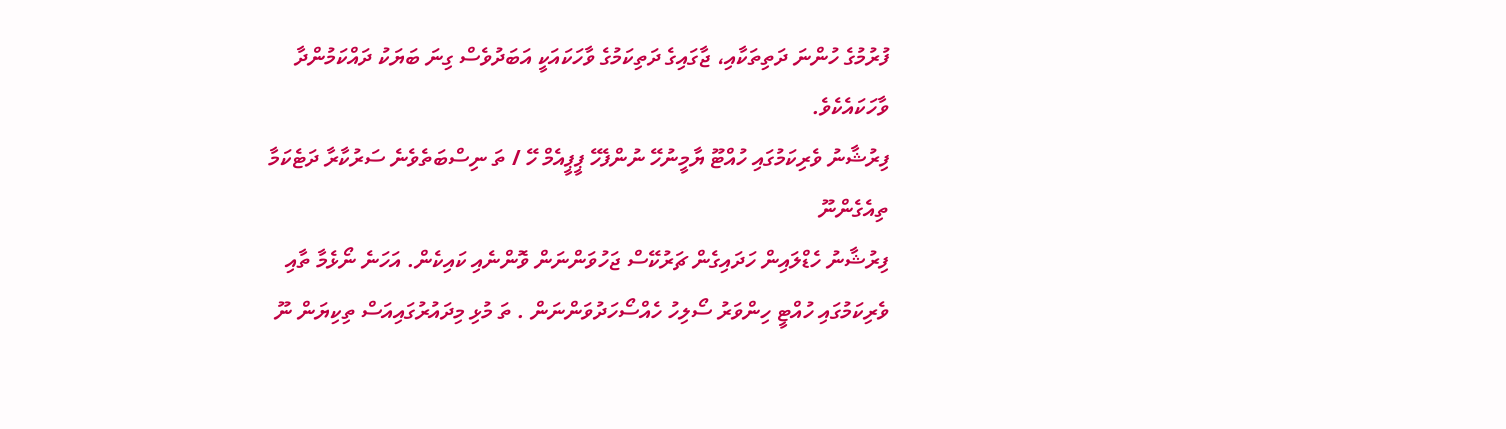ފުރުމުގެ ހުންނަ ދަތިތަކާއި، ޖާގައިގެ ދަތިކަމުގެ ވާހަކައަކީ އަބަދުވެސް ގިނަ ބަޔަކު ދައްކަމުންދާ ވާހަކައެކެވެ.
ފިރުޝާނު ވެރިކަމުގައި ހުއްޓޫ ޔާމީނުހޭ ނުންފެހޭ ޕީޕީއެމް ހޭ / ތަ ނިސްބަތެވެނެ ސަރުކާރާ ދަޓެކަމާ ތިއެގެންނޫ
ފިރުޝާނު ހެޑްލައިން ހަދައިގެން ޗަރުކޭސް ޖަހުވަންނަން ވޮންނެއި ކައިކެން. އަހަނެ ނޯޅެމާ ތާއި ވެރިކަމުގައި ހުއްޓީ ހިންވަރު ސޯލިހު ހެއްސޯހަދުވަންނަން . ތަ މުޅި މިދައުރުގައިއަސް ތިކިޔަން ނޫ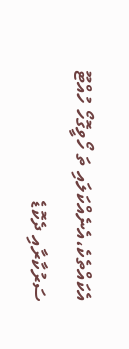އެކައްތެކެ،އެނެއްކަލައި ތަ ހޯވީގޮހޯ ހުއްޓޫ ސަރުކާރާއި ދެކޮޑެ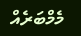މެމްބަރެއް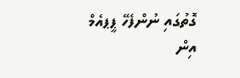ގޮތުގައި ނުންފެހޭ ޕީޕއެމް އިން